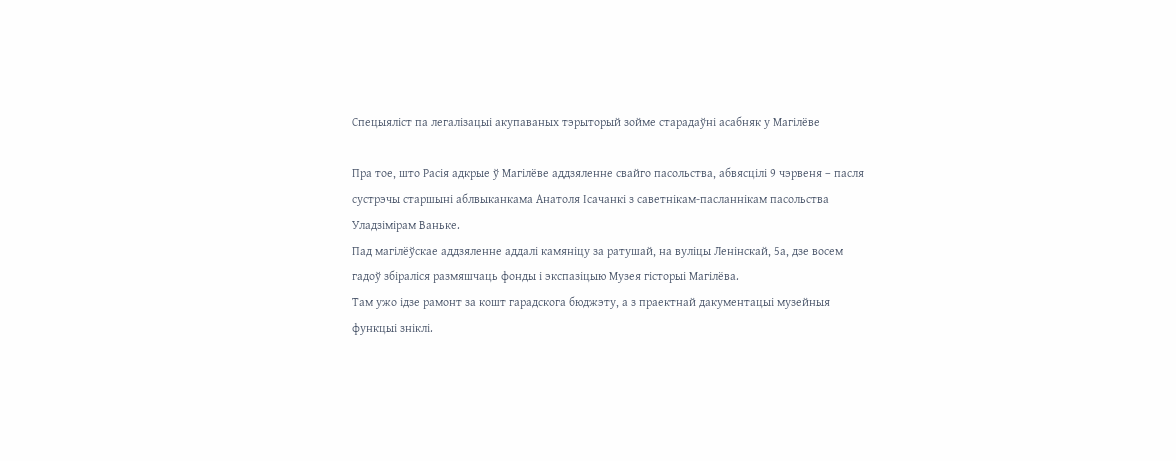Спецыяліст па легалізацыі акупаваных тэрыторый зойме старадаўні асабняк у Магілёве

Пра тое, што Расія адкрые ў Магілёве аддзяленне свайго пасольства, абвясцілі 9 чэрвеня – пасля сустрэчы старшыні аблвыканкама Анатоля Ісачанкі з саветнікам-пасланнікам пасольства Уладзімірам Ваньке.
Пад магілёўскае аддзяленне аддалі камяніцу за ратушай, на вуліцы Ленінскай, 5а, дзе восем гадоў збіраліся размяшчаць фонды і экспазіцыю Музея гісторыі Магілёва.
Там ужо ідзе рамонт за кошт гарадскога бюджэту, а з праектнай дакументацыі музейныя функцыі зніклі.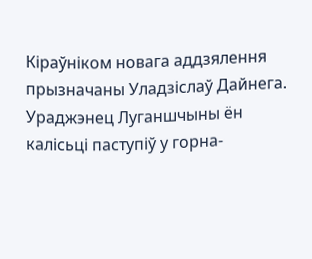Кіраўніком новага аддзялення прызначаны Уладзіслаў Дайнега. Ураджэнец Луганшчыны ён калісьці паступіў у горна-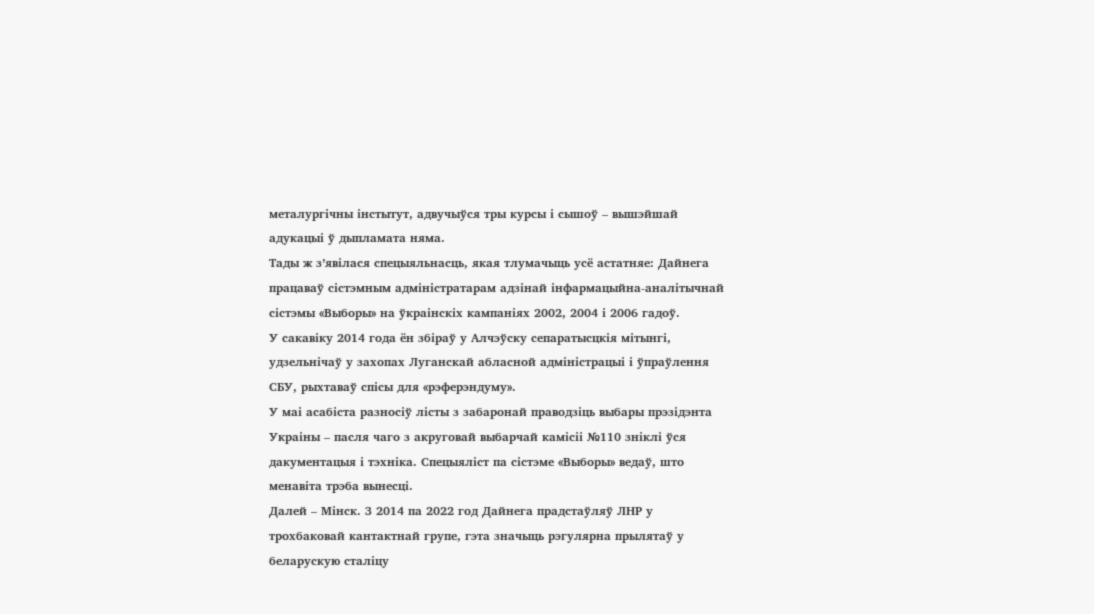металургічны інстытут, адвучыўся тры курсы і сышоў – вышэйшай адукацыі ў дыпламата няма.
Тады ж з’явілася спецыяльнасць, якая тлумачыць усё астатняе: Дайнега працаваў сістэмным адміністратарам адзінай інфармацыйна-аналітычнай сістэмы «Выборы» на ўкраінскіх кампаніях 2002, 2004 і 2006 гадоў.
У сакавіку 2014 года ён збіраў у Алчэўску сепаратысцкія мітынгі, удзельнічаў у захопах Луганскай абласной адміністрацыі і ўпраўлення СБУ, рыхтаваў спісы для «рэферэндуму».
У маі асабіста разносіў лісты з забаронай праводзіць выбары прэзідэнта Украіны – пасля чаго з акруговай выбарчай камісіі №110 зніклі ўся дакументацыя і тэхніка. Спецыяліст па сістэме «Выборы» ведаў, што менавіта трэба вынесці.
Далей – Мінск. З 2014 па 2022 год Дайнега прадстаўляў ЛНР у трохбаковай кантактнай групе, гэта значыць рэгулярна прылятаў у беларускую сталіцу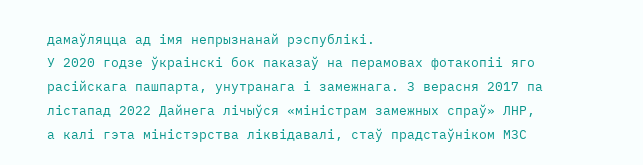дамаўляцца ад імя непрызнанай рэспублікі.
У 2020 годзе ўкраінскі бок паказаў на перамовах фотакопіі яго расійскага пашпарта, унутранага і замежнага. З верасня 2017 па лістапад 2022 Дайнега лічыўся «міністрам замежных спраў» ЛНР, а калі гэта міністэрства ліквідавалі, стаў прадстаўніком МЗС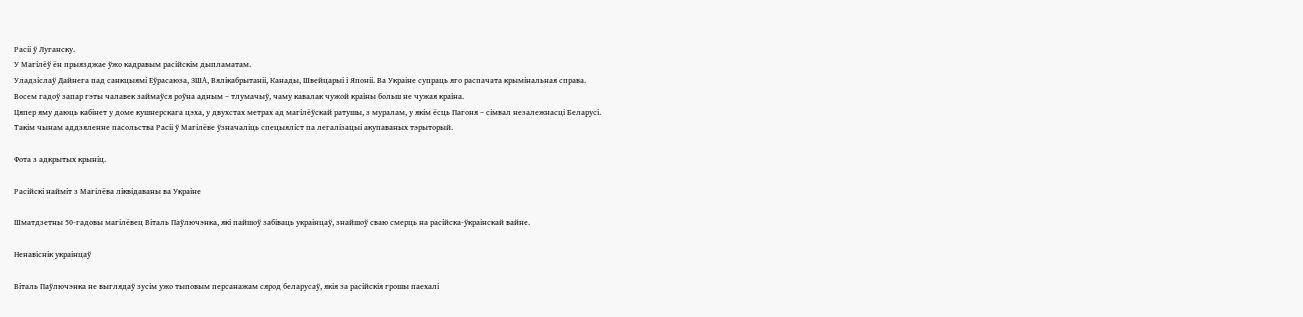Расіі ў Луганску.
У Магілёў ён прыязджае ўжо кадравым расійскім дыпламатам.
Уладзіслаў Дайнега пад санкцыямі Еўрасаюза, ЗША, Вялікабрытаніі, Канады, Швейцарыі і Японіі. Ва Украіне супраць яго распачата крымінальная справа.
Восем гадоў запар гэты чалавек займаўся роўна адным – тлумачыў, чаму кавалак чужой краіны больш не чужая краіна.
Цяпер яму даюць кабінет у доме кушнерскага цэха, у двухстах метрах ад магілёўскай ратушы, з муралам, у якім ёсць Пагоня – сімвал незалежнасці Беларусі.
Такім чынам аддзяленне пасольства Расіі ў Магілёве ўзначаліць спецыяліст па легалізацыі акупаваных тэрыторый.

Фота з адкрытых крыніц.

Расійскі найміт з Магілёва ліквідаваны ва Украіне

Шматдзетны 50-гадовы магілёвец Віталь Паўлючэнка, які пайшоў забіваць украінцаў, знайшоў сваю смерць на расійска-ўкраінскай вайне.

Ненавіснік украінцаў

Віталь Паўлючэнка не выглядаў зусім ужо тыповым персанажам сярод беларусаў, якія за расійскія грошы паехалі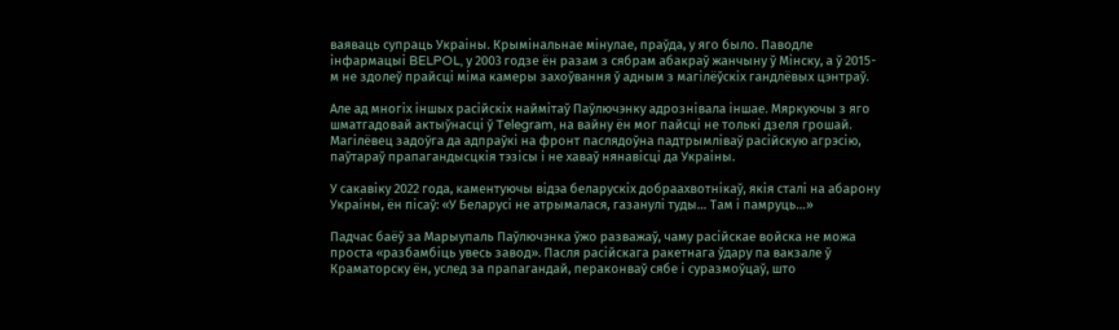ваяваць супраць Украіны. Крымінальнае мінулае, праўда, у яго было. Паводле інфармацыі BELPOL, у 2003 годзе ён разам з сябрам абакраў жанчыну ў Мінску, а ў 2015-м не здолеў прайсці міма камеры захоўвання ў адным з магілёўскіх гандлёвых цэнтраў.

Але ад многіх іншых расійскіх наймітаў Паўлючэнку адрознівала іншае. Мяркуючы з яго шматгадовай актыўнасці ў Telegram, на вайну ён мог пайсці не толькі дзеля грошай. Магілёвец задоўга да адпраўкі на фронт паслядоўна падтрымліваў расійскую агрэсію, паўтараў прапагандысцкія тэзісы і не хаваў нянавісці да Украіны.

У сакавіку 2022 года, каментуючы відэа беларускіх добраахвотнікаў, якія сталі на абарону Украіны, ён пісаў: «У Беларусі не атрымалася, газанулі туды… Там і памруць…»

Падчас баёў за Марыупаль Паўлючэнка ўжо разважаў, чаму расійскае войска не можа проста «разбамбіць увесь завод». Пасля расійскага ракетнага ўдару па вакзале ў Краматорску ён, услед за прапагандай, пераконваў сябе і суразмоўцаў, што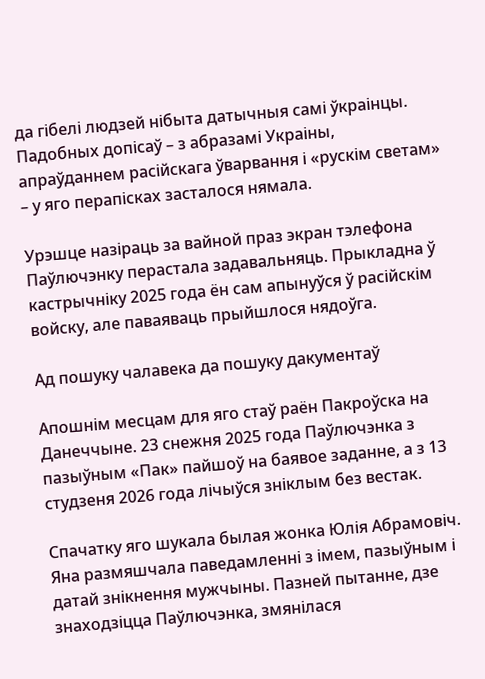да гібелі людзей нібыта датычныя самі ўкраінцы. Падобных допісаў – з абразамі Украіны, апраўданнем расійскага ўварвання і «рускім светам» – у яго перапісках засталося нямала.

Урэшце назіраць за вайной праз экран тэлефона Паўлючэнку перастала задавальняць. Прыкладна ў кастрычніку 2025 года ён сам апынуўся ў расійскім войску, але паваяваць прыйшлося нядоўга.

Ад пошуку чалавека да пошуку дакументаў

Апошнім месцам для яго стаў раён Пакроўска на Данеччыне. 23 снежня 2025 года Паўлючэнка з пазыўным «Пак» пайшоў на баявое заданне, а з 13 студзеня 2026 года лічыўся зніклым без вестак.

Спачатку яго шукала былая жонка Юлія Абрамовіч. Яна размяшчала паведамленні з імем, пазыўным і датай знікнення мужчыны. Пазней пытанне, дзе знаходзіцца Паўлючэнка, змянілася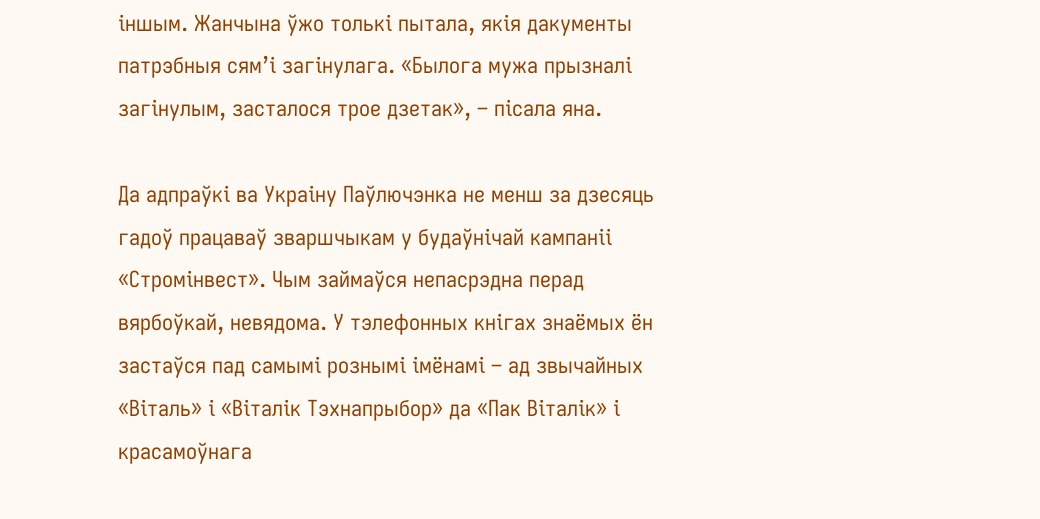іншым. Жанчына ўжо толькі пытала, якія дакументы патрэбныя сям’і загінулага. «Былога мужа прызналі загінулым, засталося трое дзетак», – пісала яна.

Да адпраўкі ва Украіну Паўлючэнка не менш за дзесяць гадоў працаваў зваршчыкам у будаўнічай кампаніі «Стромінвест». Чым займаўся непасрэдна перад вярбоўкай, невядома. У тэлефонных кнігах знаёмых ён застаўся пад самымі рознымі імёнамі – ад звычайных «Віталь» і «Віталік Тэхнапрыбор» да «Пак Віталік» і красамоўнага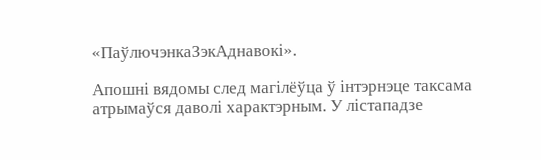«ПаўлючэнкаЗэкАднавокі».

Апошні вядомы след магілёўца ў інтэрнэце таксама атрымаўся даволі характэрным. У лістападзе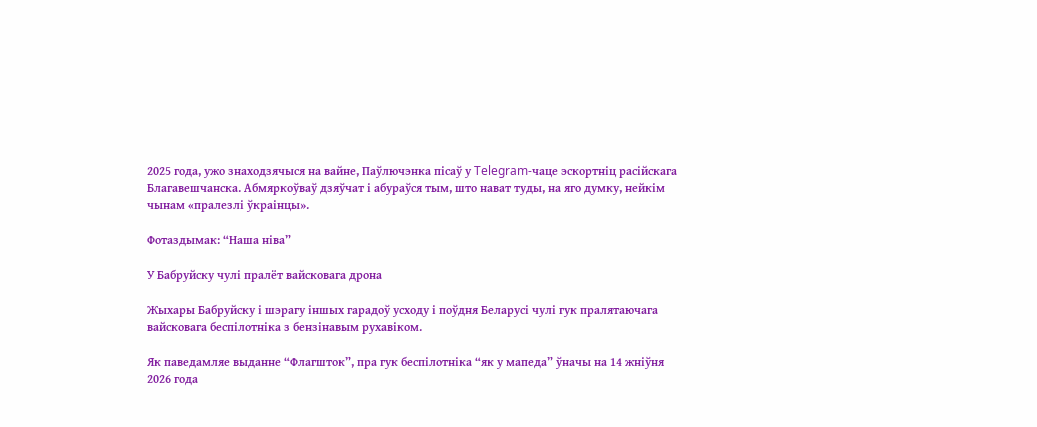2025 года, ужо знаходзячыся на вайне, Паўлючэнка пісаў у Telegram-чаце эскортніц расійскага Благавешчанска. Абмяркоўваў дзяўчат і абураўся тым, што нават туды, на яго думку, нейкім чынам «пралезлі ўкраінцы».

Фотаздымак: “Наша ніва”

У Бабруйску чулі пралёт вайсковага дрона

Жыхары Бабруйску і шэрагу іншых гарадоў усходу і поўдня Беларусі чулі гук пралятаючага вайсковага беспілотніка з бензінавым рухавіком.

Як паведамляе выданне “Флагшток”, пра гук беспілотніка “як у мапеда” ўначы на 14 жніўня 2026 года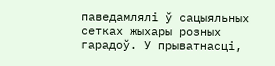паведамлялі ў сацыяльных сетках жыхары розных гарадоў. У прыватнасці,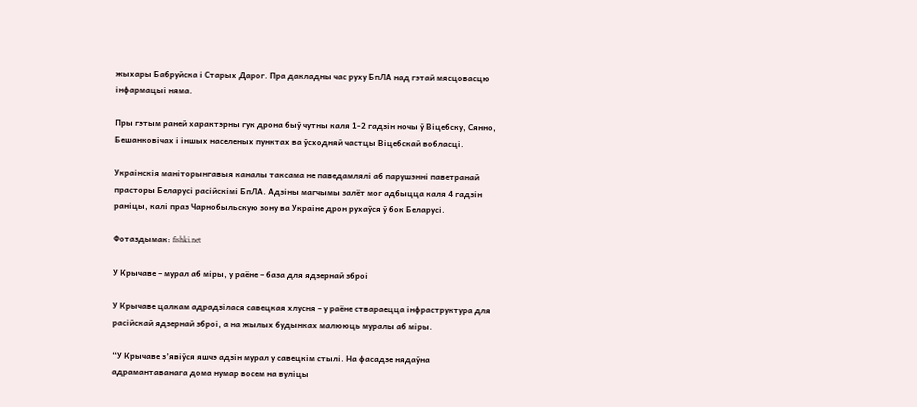жыхары Бабруйска і Старых Дарог. Пра дакладны час руху БпЛА над гэтай мясцовасцю інфармацыі няма.

Пры гэтым раней характэрны гук дрона быў чутны каля 1-2 гадзін ночы ў Віцебску, Сянно, Бешанковічах і іншых населеных пунктах ва ўсходняй частцы Віцебскай вобласці.

Украінскія маніторынгавыя каналы таксама не паведамлялі аб парушэнні паветранай прасторы Беларусі расійскімі БпЛА. Адзіны магчымы залёт мог адбыцца каля 4 гадзін раніцы, калі праз Чарнобыльскую зону ва Украіне дрон рухаўся ў бок Беларусі.

Фотаздымак: fishki.net

У Крычаве – мурал аб міры, у раёне – база для ядзернай зброі

У Крычаве цалкам адрадзілася савецкая хлусня – у раёне ствараецца інфраструктура для расійскай ядзернай зброі, а на жылых будынках малююць муралы аб міры.

“У Крычаве з’явіўся яшчэ адзін мурал у савецкім стылі. На фасадзе нядаўна адрамантаванага дома нумар восем на вуліцы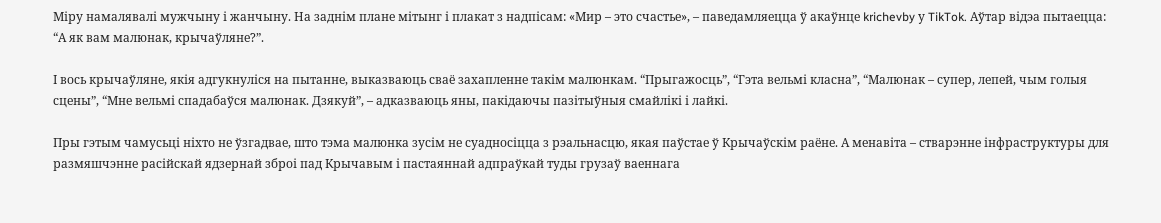Міру намалявалі мужчыну і жанчыну. На заднім плане мітынг і плакат з надпісам: «Мир – это счастье», – паведамляецца ў акаўнце krichevby у TikTok. Аўтар відэа пытаецца: “А як вам малюнак, крычаўляне?”.

І вось крычаўляне, якія адгукнуліся на пытанне, выказваюць сваё захапленне такім малюнкам. “Прыгажосць”, “Гэта вельмі класна”, “Малюнак – супер, лепей, чым голыя сцены”, “Мне вельмі спадабаўся малюнак. Дзякуй”, – адказваюць яны, пакідаючы пазітыўныя смайлікі і лайкі.

Пры гэтым чамусьці ніхто не ўзгадвае, што тэма малюнка зусім не суадносіцца з рэальнасцю, якая паўстае ў Крычаўскім раёне. А менавіта – стварэнне інфраструктуры для размяшчэнне расійскай ядзернай зброі пад Крычавым і пастаяннай адпраўкай туды грузаў ваеннага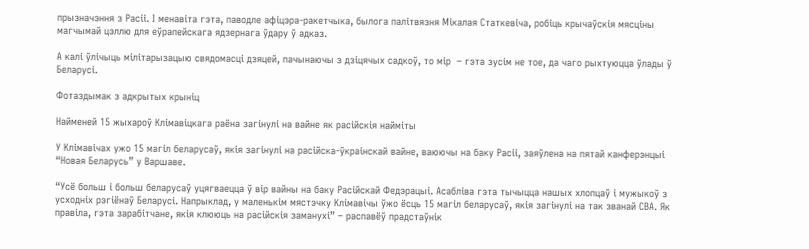прызначэння з Расіі. І менавіта гэта, паводле афіцэра-ракетчыка, былога палітвязня Мікалая Статкевіча, робіць крычаўскія мясціны магчымай цэллю для еўрапейскага ядзернага ўдару ў адказ.

А калі ўлічыць мілітарызацыю свядомасці дзяцей, пачынаючы з дзіцячых садкоў, то мір  – гэта зусім не тое, да чаго рыхтуюцца ўлады ў Беларусі.

Фотаздымак з адкрытых крыніц

Найменей 15 жыхароў Клімавіцкага раёна загінулі на вайне як расійскія найміты

У Клімавічах ужо 15 магіл беларусаў, якія загінулі на расійска-ўкраінскай вайне, ваюючы на баку Расіі, заяўлена на пятай канферэнцыі “Новая Беларусь” у Варшаве.

“Усё больш і больш беларусаў уцягваецца ў вір вайны на баку Расійскай Федэрацыі. Асабліва гэта тычыцца нашых хлопцаў і мужыкоў з усходніх рэгіёнаў Беларусі. Напрыклад, у маленькім мястэчку Клімавічы ўжо ёсць 15 магіл беларусаў, якія загінулі на так званай СВА. Як правіла, гэта зарабітчане, якія клююць на расійскія заманухі” – распавёў прадстаўнік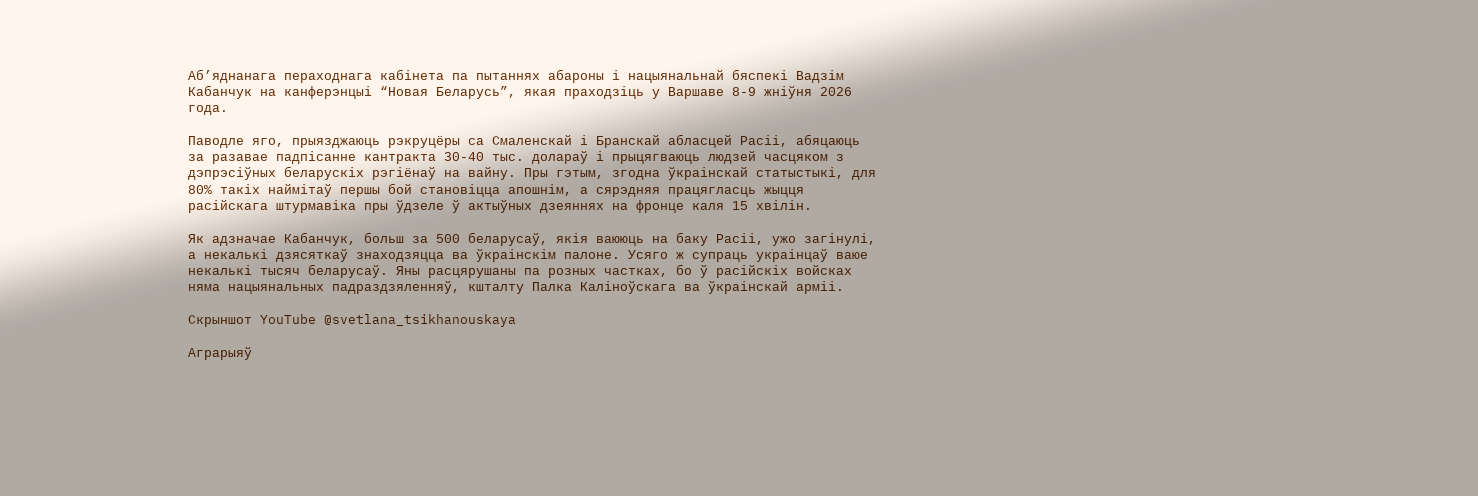Аб’яднанага пераходнага кабінета па пытаннях абароны і нацыянальнай бяспекі Вадзім Кабанчук на канферэнцыі “Новая Беларусь”, якая праходзіць у Варшаве 8-9 жніўня 2026 года.

Паводле яго, прыязджаюць рэкруцёры са Смаленскай і Бранскай абласцей Расіі, абяцаюць за разавае падпісанне кантракта 30-40 тыс. долараў і прыцягваюць людзей часцяком з дэпрэсіўных беларускіх рэгіёнаў на вайну. Пры гэтым, згодна ўкраінскай статыстыкі, для 80% такіх наймітаў першы бой становіцца апошнім, а сярэдняя працягласць жыцця расійскага штурмавіка пры ўдзеле ў актыўных дзеяннях на фронце каля 15 хвілін.

Як адзначае Кабанчук, больш за 500 беларусаў, якія ваююць на баку Расіі, ужо загінулі, а некалькі дзясяткаў знаходзяцца ва ўкраінскім палоне. Усяго ж супраць украінцаў ваюе некалькі тысяч беларусаў. Яны расцярушаны па розных частках, бо ў расійскіх войсках няма нацыянальных падраздзяленняў, кшталту Палка Каліноўскага ва ўкраінскай арміі.

Скрыншот YouTube @svetlana_tsikhanouskaya

Аграрыяў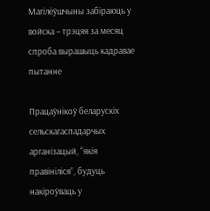Магілёўшчыны забіраюць у войска – трэцяя за месяц спроба вырашыць кадравае пытанне

Працаўнікоў беларускіх сельскагаспадарчых арганізацый, “якія правініліся”, будуць накіроўваць у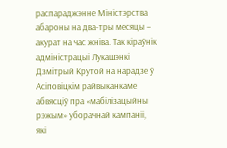распараджэнне Міністэрства абароны на два-тры месяцы – акурат на час жніва. Так кіраўнік адміністрацыі Лукашэнкі Дзмітрый Крутой на нарадзе ў Асіповіцкім райвыканкаме абвясціў пра «мабілізацыйны рэжым» уборачнай кампаніі, які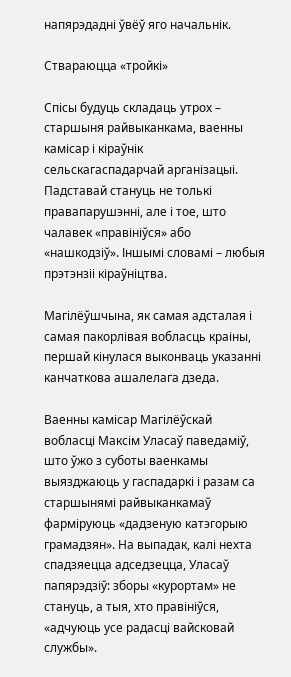напярэдадні ўвёў яго начальнік.

Ствараюцца «тройкі»

Спісы будуць складаць утрох – старшыня райвыканкама, ваенны камісар і кіраўнік сельскагаспадарчай арганізацыі. Падставай стануць не толькі правапарушэнні, але і тое, што чалавек «правініўся» або «нашкодзіў». Іншымі словамі – любыя прэтэнзіі кіраўніцтва.

Магілёўшчына, як самая адсталая і самая пакорлівая вобласць краіны, першай кінулася выконваць указанні канчаткова ашалелага дзеда.

Ваенны камісар Магілёўскай вобласці Максім Уласаў паведаміў, што ўжо з суботы ваенкамы выязджаюць у гаспадаркі і разам са старшынямі райвыканкамаў фарміруюць «дадзеную катэгорыю грамадзян». На выпадак, калі нехта спадзяецца адседзецца, Уласаў папярэдзіў: зборы «курортам» не стануць, а тыя, хто правініўся, «адчуюць усе радасці вайсковай службы».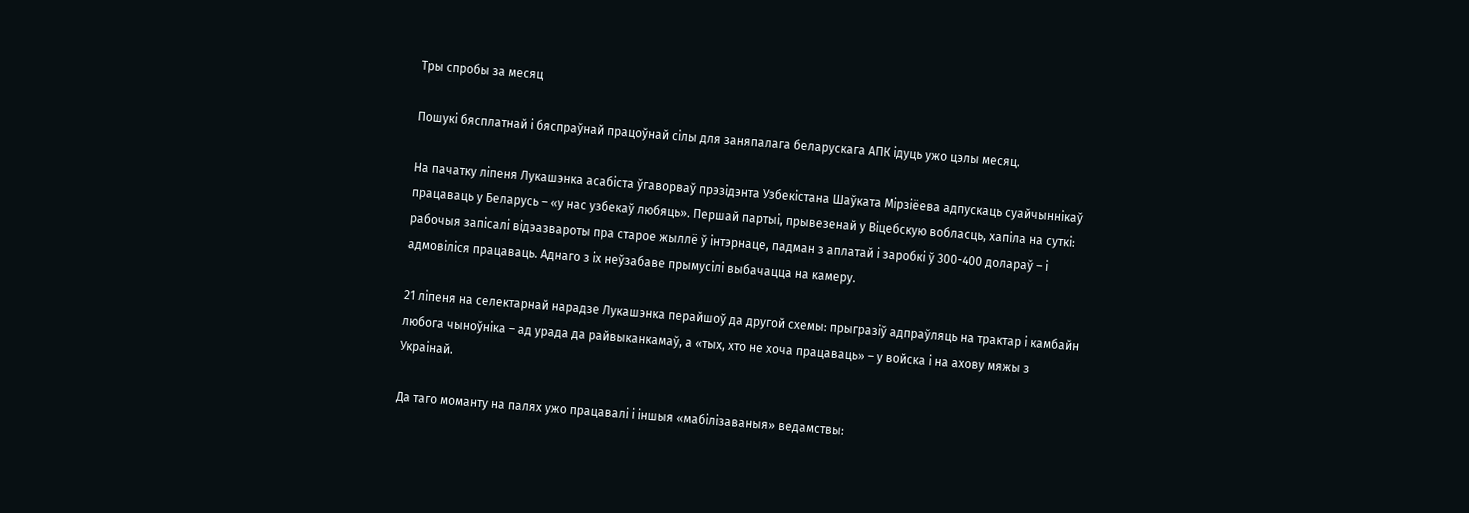Тры спробы за месяц

Пошукі бясплатнай і бяспраўнай працоўнай сілы для заняпалага беларускага АПК ідуць ужо цэлы месяц.

На пачатку ліпеня Лукашэнка асабіста ўгаворваў прэзідэнта Узбекістана Шаўката Мірзіёева адпускаць суайчыннікаў працаваць у Беларусь – «у нас узбекаў любяць». Першай партыі, прывезенай у Віцебскую вобласць, хапіла на суткі: рабочыя запісалі відэазвароты пра старое жыллё ў інтэрнаце, падман з аплатай і заробкі ў 300-400 долараў – і адмовіліся працаваць. Аднаго з іх неўзабаве прымусілі выбачацца на камеру.

21 ліпеня на селектарнай нарадзе Лукашэнка перайшоў да другой схемы: прыгразіў адпраўляць на трактар і камбайн любога чыноўніка – ад урада да райвыканкамаў, а «тых, хто не хоча працаваць» – у войска і на ахову мяжы з Украінай.

Да таго моманту на палях ужо працавалі і іншыя «мабілізаваныя» ведамствы: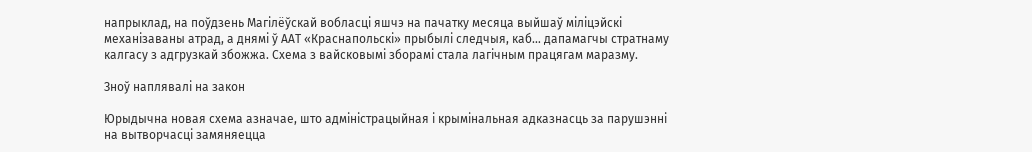напрыклад, на поўдзень Магілёўскай вобласці яшчэ на пачатку месяца выйшаў міліцэйскі механізаваны атрад, а днямі ў ААТ «Краснапольскі» прыбылі следчыя, каб… дапамагчы стратнаму калгасу з адгрузкай збожжа. Схема з вайсковымі зборамі стала лагічным працягам маразму.

Зноў наплявалі на закон

Юрыдычна новая схема азначае, што адміністрацыйная і крымінальная адказнасць за парушэнні на вытворчасці замяняецца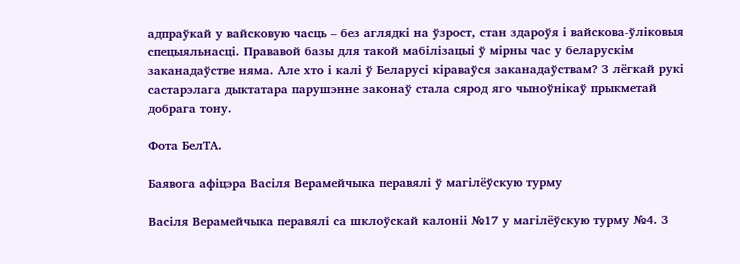адпраўкай у вайсковую часць – без аглядкі на ўзрост, стан здароўя і вайскова-ўліковыя спецыяльнасці. Прававой базы для такой мабілізацыі ў мірны час у беларускім заканадаўстве няма. Але хто і калі ў Беларусі кіраваўся заканадаўствам? З лёгкай рукі састарэлага дыктатара парушэнне законаў стала сярод яго чыноўнікаў прыкметай добрага тону.

Фота БелТА.

Баявога афіцэра Васіля Верамейчыка перавялі ў магілёўскую турму

Васіля Верамейчыка перавялі са шклоўскай калоніі №17 у магілёўскую турму №4. З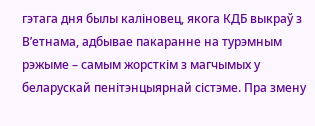гэтага дня былы каліновец, якога КДБ выкраў з В’етнама, адбывае пакаранне на турэмным рэжыме – самым жорсткім з магчымых у беларускай пенітэнцыярнай сістэме. Пра змену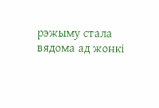рэжыму стала вядома ад жонкі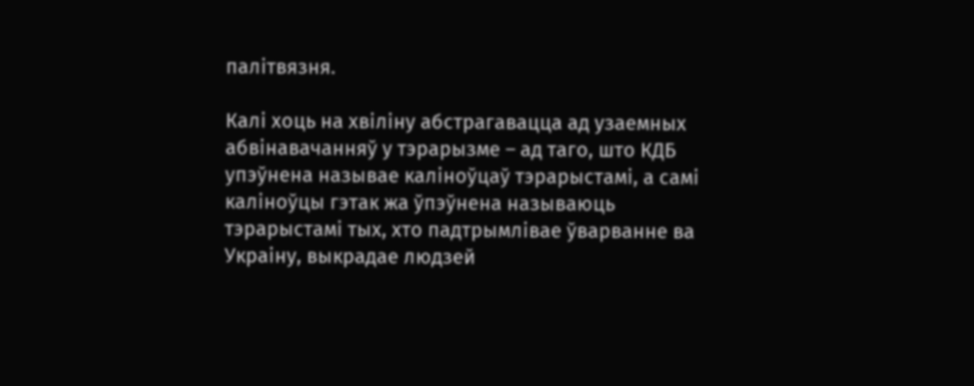палітвязня.

Калі хоць на хвіліну абстрагавацца ад узаемных абвінавачанняў у тэрарызме – ад таго, што КДБ упэўнена называе каліноўцаў тэрарыстамі, а самі каліноўцы гэтак жа ўпэўнена называюць тэрарыстамі тых, хто падтрымлівае ўварванне ва Украіну, выкрадае людзей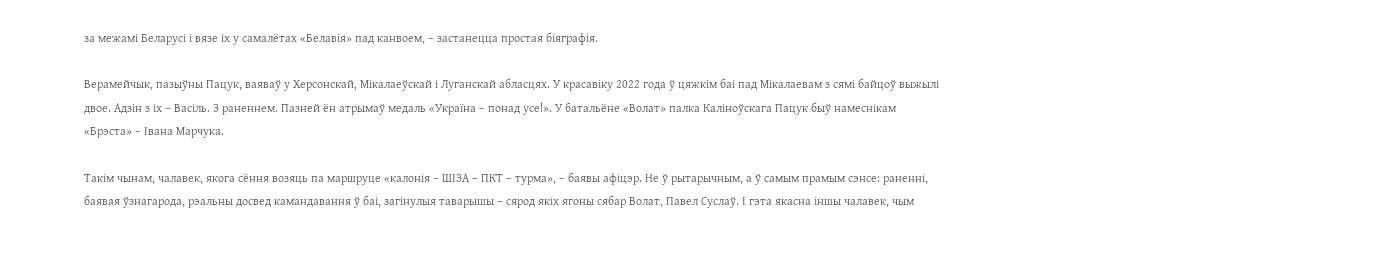за межамі Беларусі і вязе іх у самалётах «Белавія» пад канвоем, – застанецца простая біяграфія.

Верамейчык, пазыўны Пацук, ваяваў у Херсонскай, Мікалаеўскай і Луганскай абласцях. У красавіку 2022 года ў цяжкім баі пад Мікалаевам з сямі байцоў выжылі двое. Адзін з іх – Васіль. З раненнем. Пазней ён атрымаў медаль «Україна – понад усе!». У батальёне «Волат» палка Каліноўскага Пацук быў намеснікам «Брэста» – Івана Марчука.

Такім чынам, чалавек, якога сёння возяць па маршруце «калонія – ШІЗА – ПКТ – турма», – баявы афіцэр. Не ў рытарычным, а ў самым прамым сэнсе: раненні, баявая ўзнагарода, рэальны досвед камандавання ў баі, загінулыя таварышы – сярод якіх ягоны сябар Волат, Павел Суслаў. І гэта якасна іншы чалавек, чым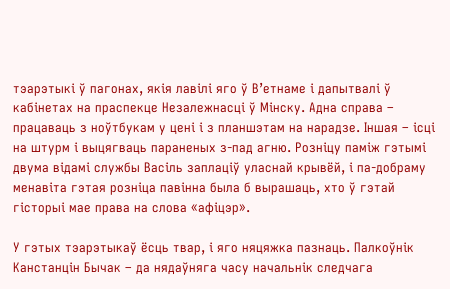тэарэтыкі ў пагонах, якія лавілі яго ў В’етнаме і дапытвалі ў кабінетах на праспекце Незалежнасці ў Мінску. Адна справа – працаваць з ноўтбукам у цені і з планшэтам на нарадзе. Іншая – ісці на штурм і выцягваць параненых з-пад агню. Розніцу паміж гэтымі двума відамі службы Васіль заплаціў уласнай крывёй, і па-добраму менавіта гэтая розніца павінна была б вырашаць, хто ў гэтай гісторыі мае права на слова «афіцэр».

У гэтых тэарэтыкаў ёсць твар, і яго няцяжка пазнаць. Палкоўнік Канстанцін Бычак – да нядаўняга часу начальнік следчага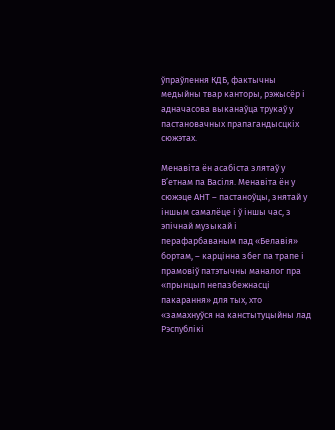ўпраўлення КДБ, фактычны медыйны твар канторы, рэжысёр і адначасова выканаўца трукаў у пастановачных прапагандысцкіх сюжэтах.

Менавіта ён асабіста злятаў у В’етнам па Васіля. Менавіта ён у сюжэце АНТ – пастаноўцы, знятай у іншым самалёце і ў іншы час, з эпічнай музыкай і перафарбаваным пад «Белавія» бортам, – карцінна збег па трапе і прамовіў патэтычны маналог пра «прынцып непазбежнасці пакарання» для тых, хто «замахнуўся на канстытуцыйны лад Рэспублікі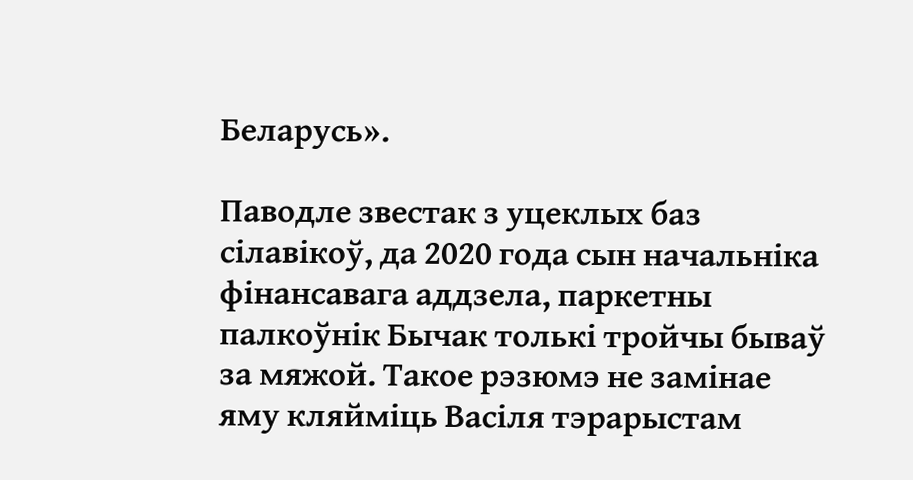Беларусь».

Паводле звестак з уцеклых баз сілавікоў, да 2020 года сын начальніка фінансавага аддзела, паркетны палкоўнік Бычак толькі тройчы бываў за мяжой. Такое рэзюмэ не замінае яму кляйміць Васіля тэрарыстам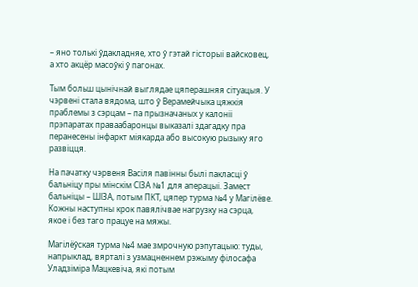– яно толькі ўдакладняе, хто ў гэтай гісторыі вайсковец, а хто акцёр масоўкі ў пагонах.

Тым больш цынічнай выглядае цяперашняя сітуацыя. У чэрвені стала вядома, што ў Верамейчыка цяжкія праблемы з сэрцам – па прызначаных у калоніі прэпаратах праваабаронцы выказалі здагадку пра перанесены інфаркт міякарда або высокую рызыку яго развіцця.

На пачатку чэрвеня Васіля павінны былі пакласці ў бальніцу пры мінскім СІЗА №1 для аперацыі. Замест бальніцы – ШІЗА, потым ПКТ, цяпер турма №4 у Магілёве. Кожны наступны крок павялічвае нагрузку на сэрца, якое і без таго працуе на мяжы.

Магілёўская турма №4 мае змрочную рэпутацыю: туды, напрыклад, вярталі з узмацненнем рэжыму філосафа Уладзіміра Мацкевіча, які потым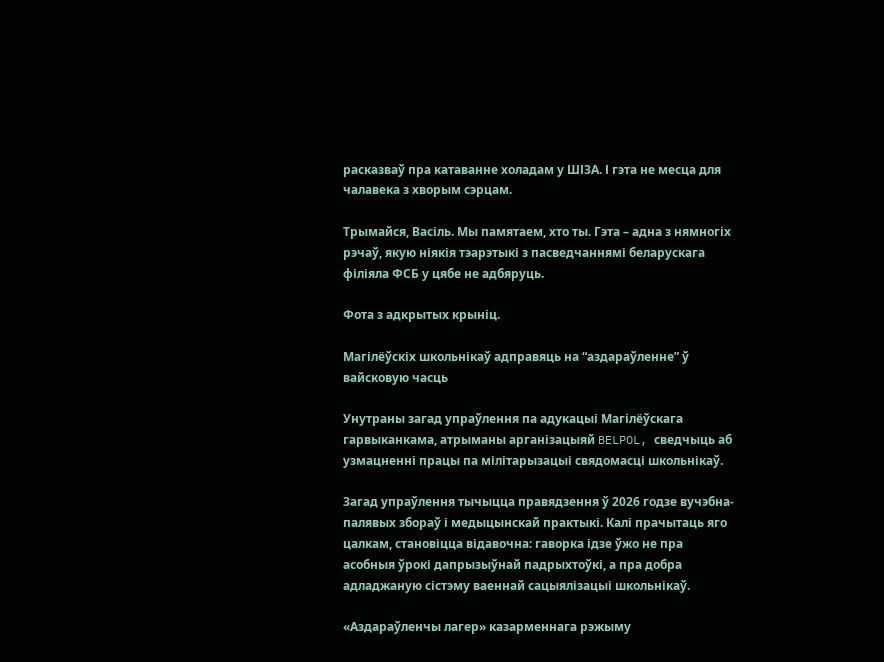расказваў пра катаванне холадам у ШІЗА. І гэта не месца для чалавека з хворым сэрцам.

Трымайся, Васіль. Мы памятаем, хто ты. Гэта – адна з нямногіх рэчаў, якую ніякія тэарэтыкі з пасведчаннямі беларускага філіяла ФСБ у цябе не адбяруць.

Фота з адкрытых крыніц.

Магілёўскіх школьнікаў адправяць на “аздараўленне” ў вайсковую часць

Унутраны загад упраўлення па адукацыі Магілёўскага гарвыканкама, атрыманы арганізацыяй BELPOL, сведчыць аб узмацненні працы па мілітарызацыі свядомасці школьнікаў.

Загад упраўлення тычыцца правядзення ў 2026 годзе вучэбна-палявых збораў і медыцынскай практыкі. Калі прачытаць яго цалкам, становіцца відавочна: гаворка ідзе ўжо не пра асобныя ўрокі дапрызыўнай падрыхтоўкі, а пра добра адладжаную сістэму ваеннай сацыялізацыі школьнікаў.

«Аздараўленчы лагер» казарменнага рэжыму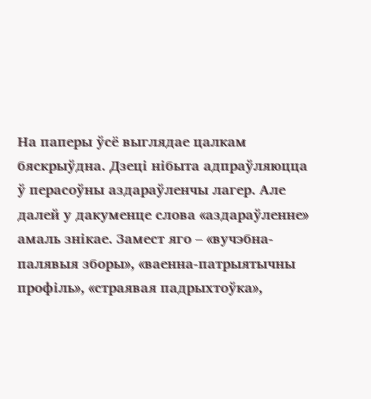На паперы ўсё выглядае цалкам бяскрыўдна. Дзеці нібыта адпраўляюцца ў перасоўны аздараўленчы лагер. Але далей у дакуменце слова «аздараўленне» амаль знікае. Замест яго – «вучэбна-палявыя зборы», «ваенна-патрыятычны профіль», «страявая падрыхтоўка»,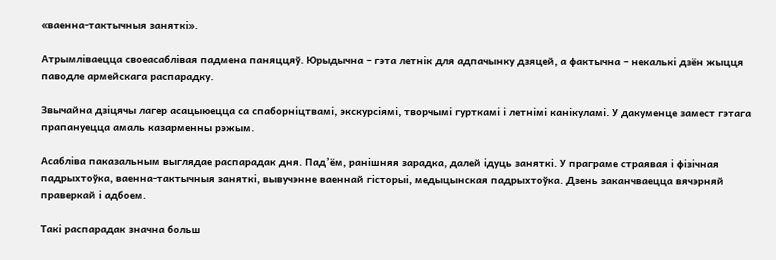«ваенна-тактычныя заняткі».

Атрымліваецца своеасаблівая падмена паняццяў. Юрыдычна – гэта летнік для адпачынку дзяцей, а фактычна – некалькі дзён жыцця паводле армейскага распарадку.

Звычайна дзіцячы лагер асацыюецца са спаборніцтвамі, экскурсіямі, творчымі гурткамі і летнімі канікуламі. У дакуменце замест гэтага прапануецца амаль казарменны рэжым.

Асабліва паказальным выглядае распарадак дня. Пад’ём, ранішняя зарадка, далей ідуць заняткі. У праграме страявая і фізічная падрыхтоўка, ваенна-тактычныя заняткі, вывучэнне ваеннай гісторыі, медыцынская падрыхтоўка. Дзень заканчваецца вячэрняй праверкай і адбоем.

Такі распарадак значна больш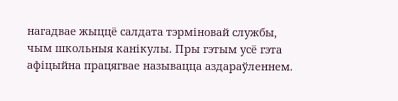нагадвае жыццё салдата тэрміновай службы, чым школьныя канікулы. Пры гэтым усё гэта афіцыйна працягвае называцца аздараўленнем.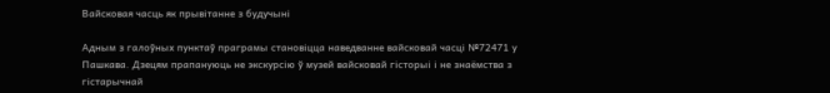Вайсковая часць як прывітанне з будучыні

Адным з галоўных пунктаў праграмы становіцца наведванне вайсковай часці №72471 у Пашкава. Дзецям прапануюць не экскурсію ў музей вайсковай гісторыі і не знаёмства з гістарычнай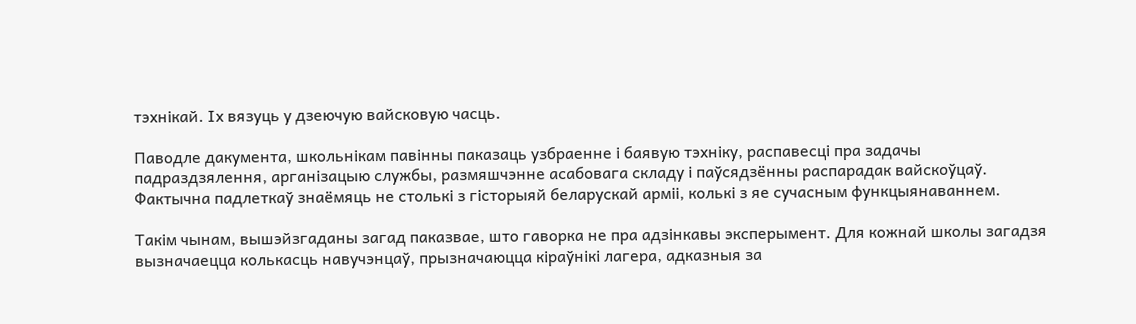тэхнікай. Іх вязуць у дзеючую вайсковую часць.

Паводле дакумента, школьнікам павінны паказаць узбраенне і баявую тэхніку, распавесці пра задачы падраздзялення, арганізацыю службы, размяшчэнне асабовага складу і паўсядзённы распарадак вайскоўцаў. Фактычна падлеткаў знаёмяць не столькі з гісторыяй беларускай арміі, колькі з яе сучасным функцыянаваннем.

Такім чынам, вышэйзгаданы загад паказвае, што гаворка не пра адзінкавы эксперымент. Для кожнай школы загадзя вызначаецца колькасць навучэнцаў, прызначаюцца кіраўнікі лагера, адказныя за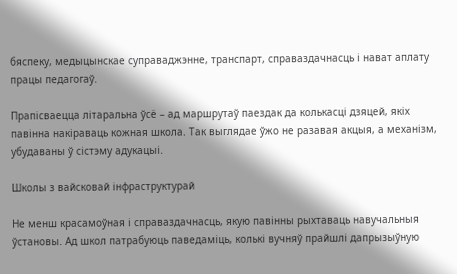бяспеку, медыцынскае суправаджэнне, транспарт, справаздачнасць і нават аплату працы педагогаў.

Прапісваецца літаральна ўсё – ад маршрутаў паездак да колькасці дзяцей, якіх павінна накіраваць кожная школа. Так выглядае ўжо не разавая акцыя, а механізм, убудаваны ў сістэму адукацыі.

Школы з вайсковай інфраструктурай

Не менш красамоўная і справаздачнасць, якую павінны рыхтаваць навучальныя ўстановы. Ад школ патрабуюць паведаміць, колькі вучняў прайшлі дапрызыўную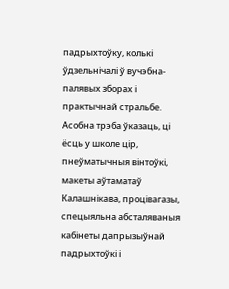падрыхтоўку, колькі ўдзельнічалі ў вучэбна-палявых зборах і практычнай стральбе. Асобна трэба ўказаць, ці ёсць у школе цір, пнеўматычныя вінтоўкі, макеты аўтаматаў Калашнікава, процівагазы, спецыяльна абсталяваныя кабінеты дапрызыўнай падрыхтоўкі і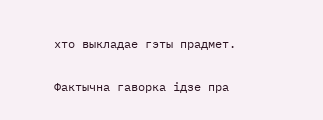хто выкладае гэты прадмет.

Фактычна гаворка ідзе пра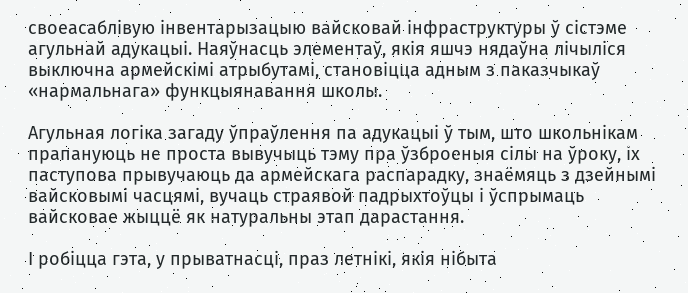своеасаблівую інвентарызацыю вайсковай інфраструктуры ў сістэме агульнай адукацыі. Наяўнасць элементаў, якія яшчэ нядаўна лічыліся выключна армейскімі атрыбутамі, становіцца адным з паказчыкаў «нармальнага» функцыянавання школы.

Агульная логіка загаду ўпраўлення па адукацыі ў тым, што школьнікам прапануюць не проста вывучыць тэму пра ўзброеныя сілы на ўроку, іх паступова прывучаюць да армейскага распарадку, знаёмяць з дзейнымі вайсковымі часцямі, вучаць страявой падрыхтоўцы і ўспрымаць вайсковае жыццё як натуральны этап дарастання.

І робіцца гэта, у прыватнасці, праз летнікі, якія нібыта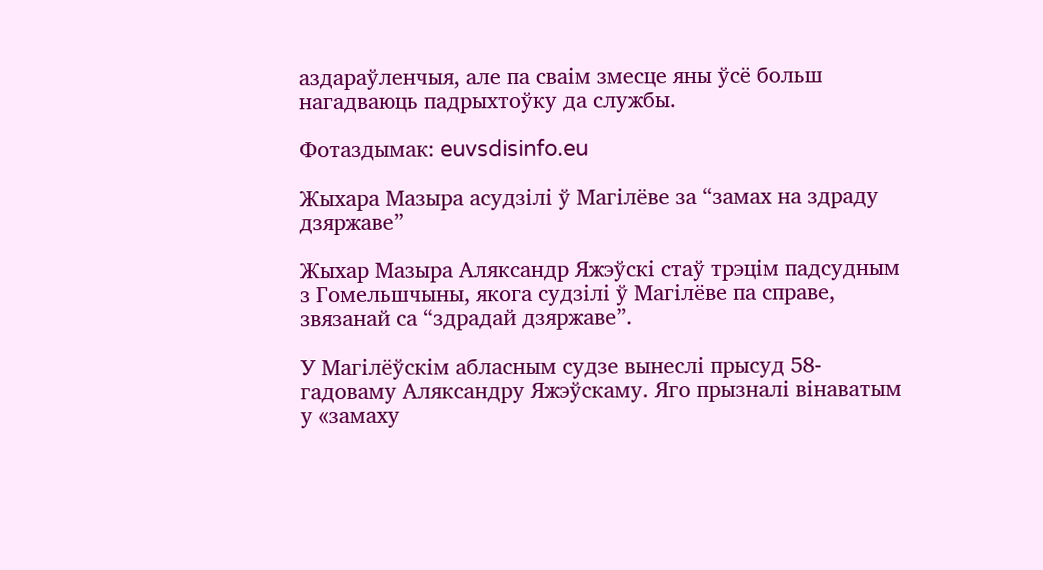аздараўленчыя, але па сваім змесце яны ўсё больш нагадваюць падрыхтоўку да службы.

Фотаздымак: euvsdisinfo.eu

Жыхара Мазыра асудзілі ў Магілёве за “замах на здраду дзяржаве”

Жыхар Мазыра Аляксандр Яжэўскі стаў трэцім падсудным з Гомельшчыны, якога судзілі ў Магілёве па справе, звязанай са “здрадай дзяржаве”.

У Магілёўскім абласным судзе вынеслі прысуд 58-гадоваму Аляксандру Яжэўскаму. Яго прызналі вінаватым у «замаху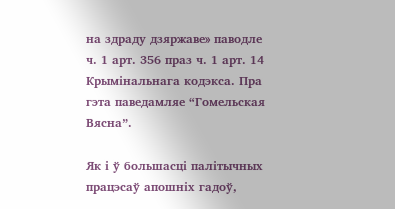на здраду дзяржаве» паводле ч. 1 арт. 356 праз ч. 1 арт. 14 Крымінальнага кодэкса. Пра гэта паведамляе “Гомельская Вясна”.

Як і ў большасці палітычных працэсаў апошніх гадоў,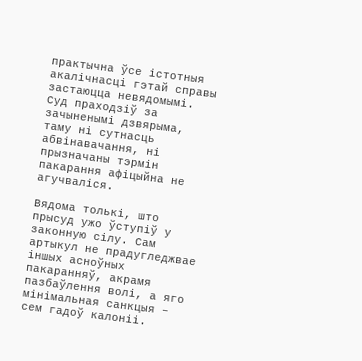практычна ўсе істотныя акалічнасці гэтай справы застаюцца невядомымі. Суд праходзіў за зачыненымі дзвярыма, таму ні сутнасць абвінавачання, ні прызначаны тэрмін пакарання афіцыйна не агучваліся.

Вядома толькі, што прысуд ужо ўступіў у законную сілу. Сам артыкул не прадугледжвае іншых асноўных пакаранняў, акрамя пазбаўлення волі, а яго мінімальная санкцыя – сем гадоў калоніі.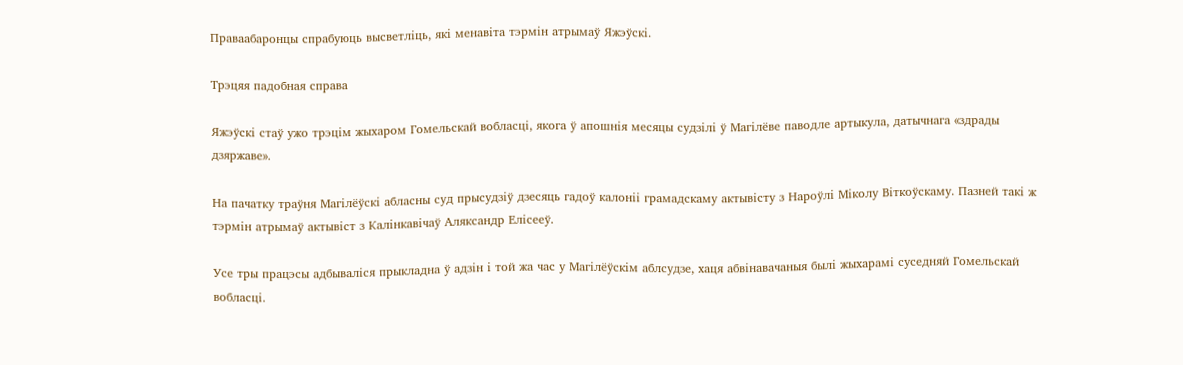Праваабаронцы спрабуюць высветліць, які менавіта тэрмін атрымаў Яжэўскі.

Трэцяя падобная справа

Яжэўскі стаў ужо трэцім жыхаром Гомельскай вобласці, якога ў апошнія месяцы судзілі ў Магілёве паводле артыкула, датычнага «здрады дзяржаве».

На пачатку траўня Магілёўскі абласны суд прысудзіў дзесяць гадоў калоніі грамадскаму актывісту з Нароўлі Міколу Віткоўскаму. Пазней такі ж тэрмін атрымаў актывіст з Калінкавічаў Аляксандр Елісееў.

Усе тры працэсы адбываліся прыкладна ў адзін і той жа час у Магілёўскім аблсудзе, хаця абвінавачаныя былі жыхарамі суседняй Гомельскай вобласці.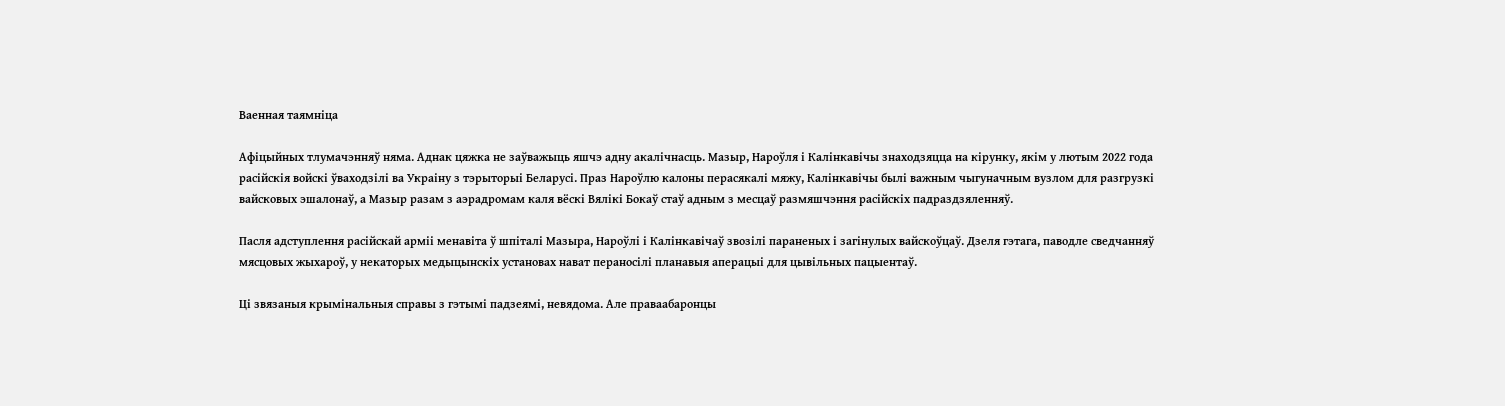Ваенная таямніца

Афіцыйных тлумачэнняў няма. Аднак цяжка не заўважыць яшчэ адну акалічнасць. Мазыр, Нароўля і Калінкавічы знаходзяцца на кірунку, якім у лютым 2022 года расійскія войскі ўваходзілі ва Украіну з тэрыторыі Беларусі. Праз Нароўлю калоны перасякалі мяжу, Калінкавічы былі важным чыгуначным вузлом для разгрузкі вайсковых эшалонаў, а Мазыр разам з аэрадромам каля вёскі Вялікі Бокаў стаў адным з месцаў размяшчэння расійскіх падраздзяленняў.

Пасля адступлення расійскай арміі менавіта ў шпіталі Мазыра, Нароўлі і Калінкавічаў звозілі параненых і загінулых вайскоўцаў. Дзеля гэтага, паводле сведчанняў мясцовых жыхароў, у некаторых медыцынскіх установах нават пераносілі планавыя аперацыі для цывільных пацыентаў.

Ці звязаныя крымінальныя справы з гэтымі падзеямі, невядома. Але праваабаронцы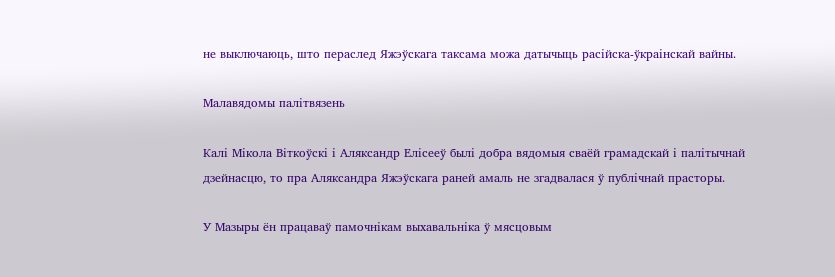не выключаюць, што пераслед Яжэўскага таксама можа датычыць расійска-ўкраінскай вайны.

Малавядомы палітвязень

Калі Мікола Віткоўскі і Аляксандр Елісееў былі добра вядомыя сваёй грамадскай і палітычнай дзейнасцю, то пра Аляксандра Яжэўскага раней амаль не згадвалася ў публічнай прасторы.

У Мазыры ён працаваў памочнікам выхавальніка ў мясцовым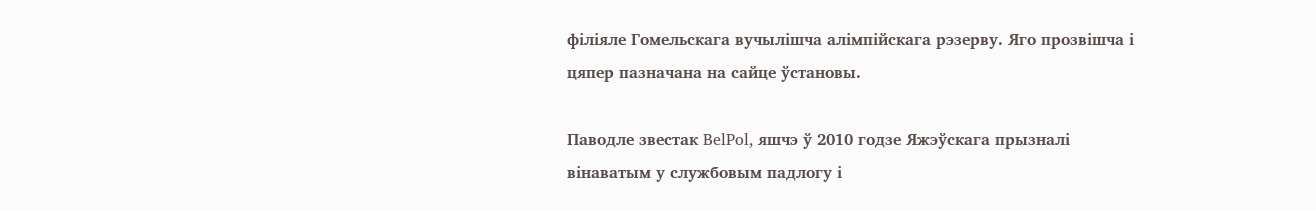філіяле Гомельскага вучылішча алімпійскага рэзерву. Яго прозвішча і цяпер пазначана на сайце ўстановы.

Паводле звестак BelPol, яшчэ ў 2010 годзе Яжэўскага прызналі вінаватым у службовым падлогу і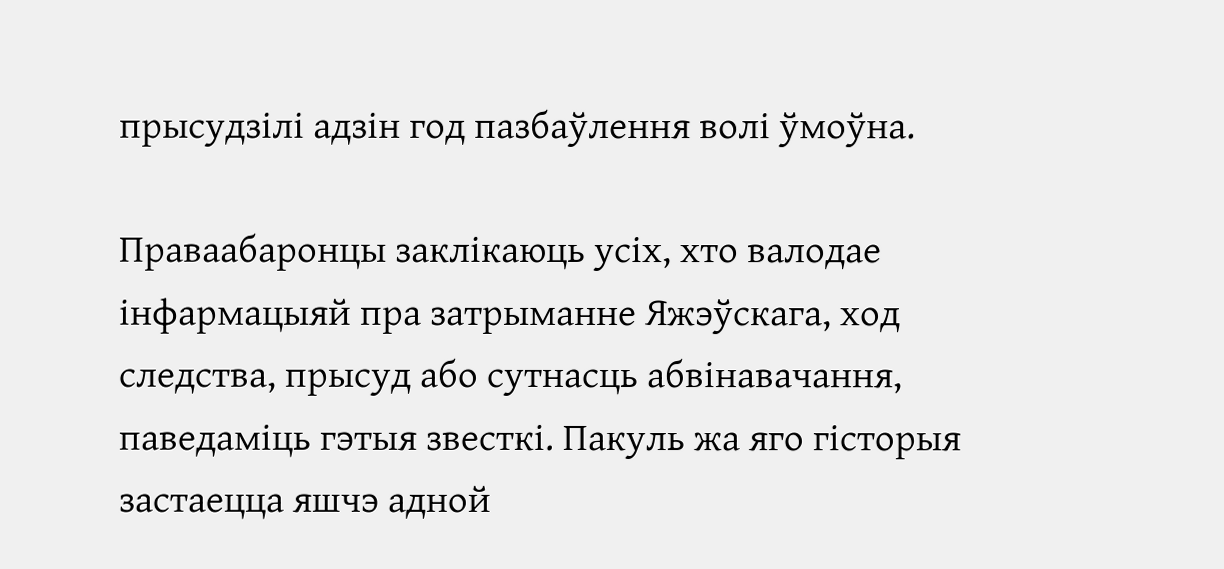прысудзілі адзін год пазбаўлення волі ўмоўна.

Праваабаронцы заклікаюць усіх, хто валодае інфармацыяй пра затрыманне Яжэўскага, ход следства, прысуд або сутнасць абвінавачання, паведаміць гэтыя звесткі. Пакуль жа яго гісторыя застаецца яшчэ адной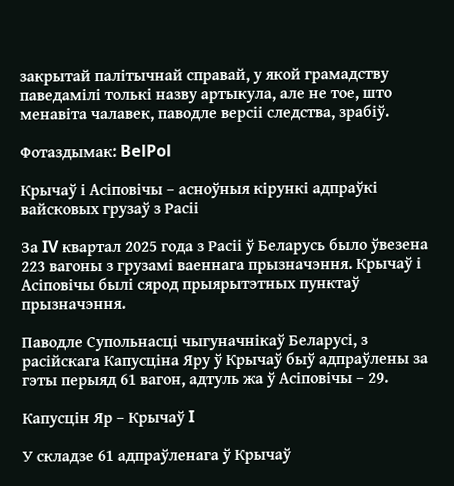закрытай палітычнай справай, у якой грамадству паведамілі толькі назву артыкула, але не тое, што менавіта чалавек, паводле версіі следства, зрабіў.

Фотаздымак: BelPol

Крычаў і Асіповічы – асноўныя кірункі адпраўкі вайсковых грузаў з Расіі

За IV квартал 2025 года з Расіі ў Беларусь было ўвезена 223 вагоны з грузамі ваеннага прызначэння. Крычаў і Асіповічы былі сярод прыярытэтных пунктаў прызначэння.

Паводле Супольнасці чыгуначнікаў Беларусі, з расійскага Капусціна Яру ў Крычаў быў адпраўлены за гэты перыяд 61 вагон, адтуль жа ў Асіповічы – 29.

Капусцін Яр – Крычаў I

У складзе 61 адпраўленага ў Крычаў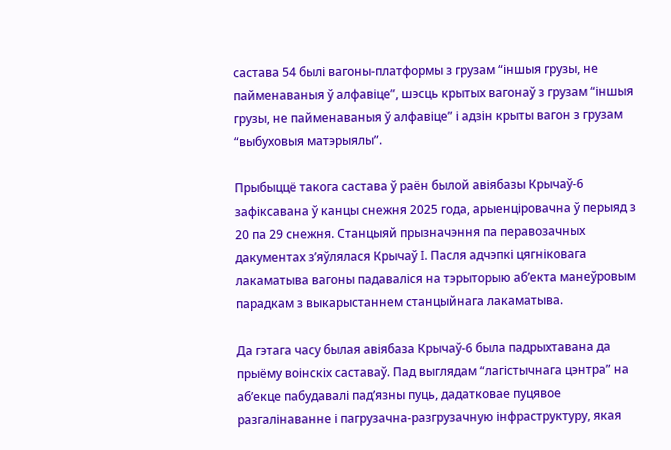састава 54 былі вагоны-платформы з грузам “іншыя грузы, не пайменаваныя ў алфавіце”, шэсць крытых вагонаў з грузам “іншыя грузы, не пайменаваныя ў алфавіце” і адзін крыты вагон з грузам “выбуховыя матэрыялы”.

Прыбыццё такога састава ў раён былой авіябазы Крычаў-6 зафіксавана ў канцы снежня 2025 года, арыенціровачна ў перыяд з 20 па 29 снежня. Станцыяй прызначэння па перавозачных дакументах з’яўлялася Крычаў I. Пасля адчэпкі цягніковага лакаматыва вагоны падаваліся на тэрыторыю аб’екта манеўровым парадкам з выкарыстаннем станцыйнага лакаматыва.

Да гэтага часу былая авіябаза Крычаў-6 была падрыхтавана да прыёму воінскіх саставаў. Пад выглядам “лагістычнага цэнтра” на аб’екце пабудавалі пад’язны пуць, дадатковае пуцявое разгалінаванне і пагрузачна-разгрузачную інфраструктуру, якая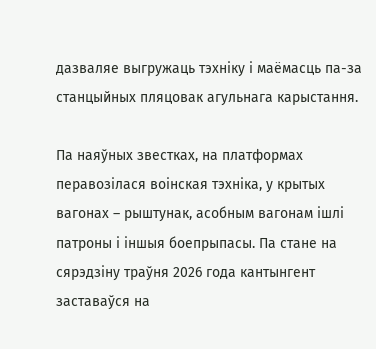дазваляе выгружаць тэхніку і маёмасць па-за станцыйных пляцовак агульнага карыстання.

Па наяўных звестках, на платформах перавозілася воінская тэхніка, у крытых вагонах – рыштунак, асобным вагонам ішлі патроны і іншыя боепрыпасы. Па стане на сярэдзіну траўня 2026 года кантынгент заставаўся на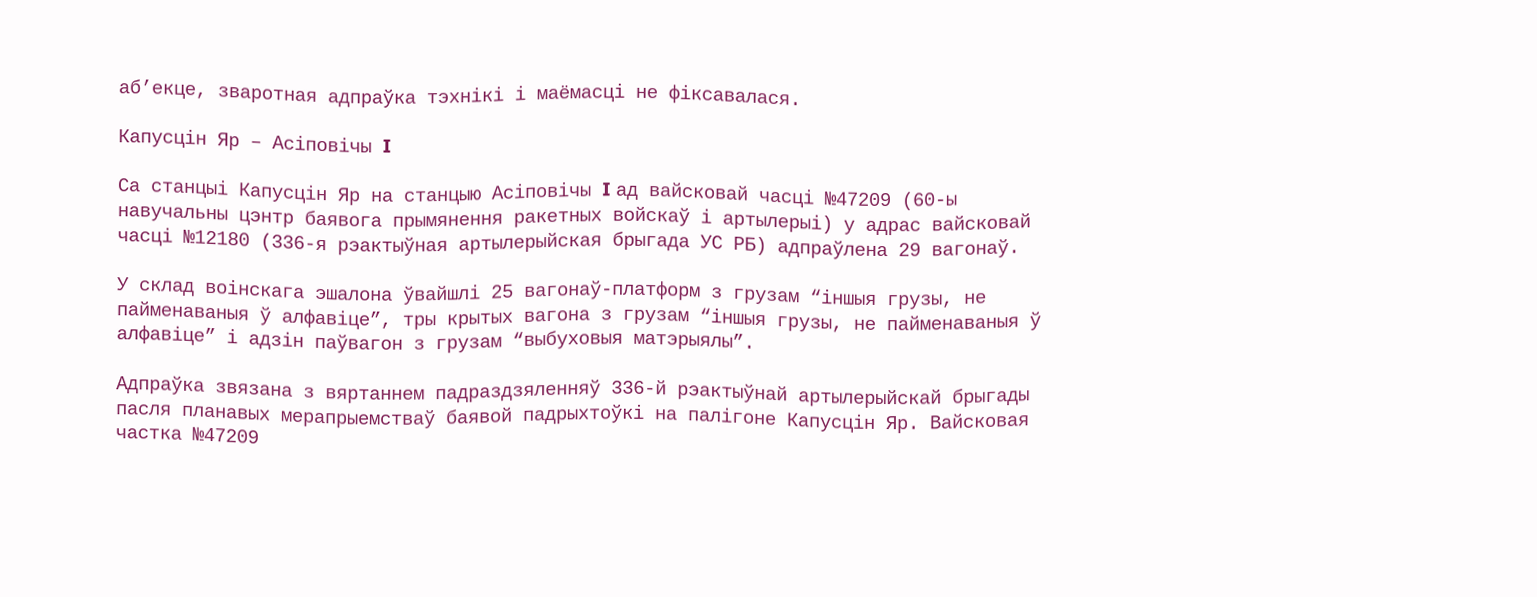аб’екце, зваротная адпраўка тэхнікі і маёмасці не фіксавалася.

Капусцін Яр – Асіповічы I

Са станцыі Капусцін Яр на станцыю Асіповічы I ад вайсковай часці №47209 (60-ы навучальны цэнтр баявога прымянення ракетных войскаў і артылерыі) у адрас вайсковай часці №12180 (336-я рэактыўная артылерыйская брыгада УС РБ) адпраўлена 29 вагонаў.

У склад воінскага эшалона ўвайшлі 25 вагонаў-платформ з грузам “іншыя грузы, не пайменаваныя ў алфавіце”, тры крытых вагона з грузам “іншыя грузы, не пайменаваныя ў алфавіце” і адзін паўвагон з грузам “выбуховыя матэрыялы”.

Адпраўка звязана з вяртаннем падраздзяленняў 336-й рэактыўнай артылерыйскай брыгады пасля планавых мерапрыемстваў баявой падрыхтоўкі на палігоне Капусцін Яр. Вайсковая частка №47209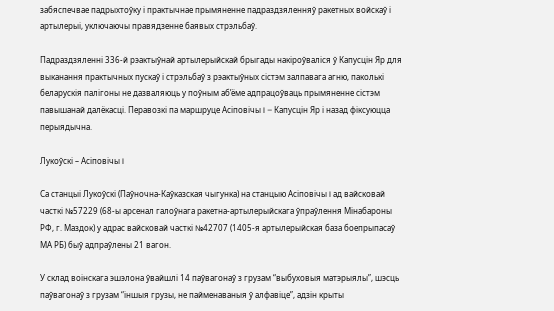забяспечвае падрыхтоўку і практычнае прымяненне падраздзяленняў ракетных войскаў і артылерыі, уключаючы правядзенне баявых стрэльбаў.

Падраздзяленні 336-й рэактыўнай артылерыйскай брыгады накіроўваліся ў Капусцін Яр для выканання практычных пускаў і стрэльбаў з рэактыўных сістэм залпавага агню, паколькі беларускія палігоны не дазваляюць у поўным аб’ёме адпрацоўваць прымяненне сістэм павышанай далёкасці. Перавозкі па маршруце Асіповічы I – Капусцін Яр і назад фіксуюцца перыядычна.

Лукоўскі – Асіповічы I

Са станцыі Лукоўскі (Паўночна-Каўказская чыгунка) на станцыю Асіповічы I ад вайсковай часткі №57229 (68-ы арсенал галоўнага ракетна-артылерыйскага ўпраўлення Мінабароны РФ, г. Маздок) у адрас вайсковай часткі №42707 (1405-я артылерыйская база боепрыпасаў МА РБ) быў адпраўлены 21 вагон.

У склад воінскага эшэлона ўвайшлі 14 паўвагонаў з грузам “выбуховыя матэрыялы”, шэсць паўвагонаў з грузам “іншыя грузы, не пайменаваныя ў алфавіце”, адзін крыты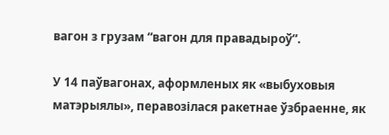вагон з грузам “вагон для правадыроў”.

У 14 паўвагонах, аформленых як «выбуховыя матэрыялы», перавозілася ракетнае ўзбраенне, як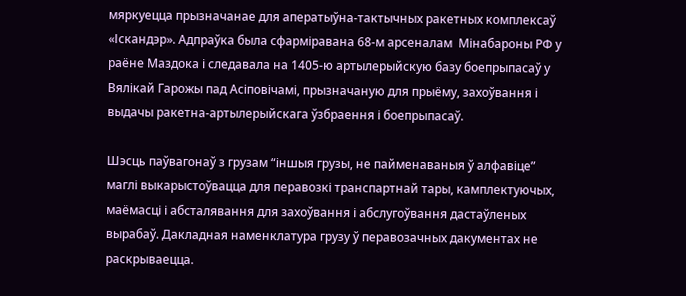мяркуецца прызначанае для аператыўна-тактычных ракетных комплексаў «Іскандэр». Адпраўка была сфарміравана 68-м арсеналам  Мінабароны РФ у раёне Маздока і следавала на 1405-ю артылерыйскую базу боепрыпасаў у Вялікай Гарожы пад Асіповічамі, прызначаную для прыёму, захоўвання і выдачы ракетна-артылерыйскага ўзбраення і боепрыпасаў.

Шэсць паўвагонаў з грузам “іншыя грузы, не пайменаваныя ў алфавіце” маглі выкарыстоўвацца для перавозкі транспартнай тары, камплектуючых, маёмасці і абсталявання для захоўвання і абслугоўвання дастаўленых вырабаў. Дакладная наменклатура грузу ў перавозачных дакументах не раскрываецца.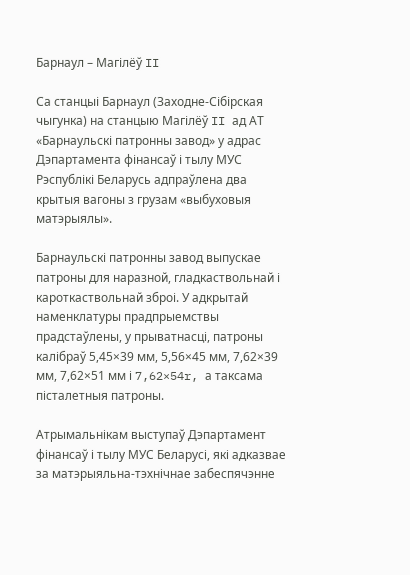Барнаул – Магілёў II

Са станцыі Барнаул (Заходне-Сібірская чыгунка) на станцыю Магілёў II ад АТ «Барнаульскі патронны завод» у адрас Дэпартамента фінансаў і тылу МУС Рэспублікі Беларусь адпраўлена два крытыя вагоны з грузам «выбуховыя матэрыялы».

Барнаульскі патронны завод выпускае патроны для наразной, гладкаствольнай і кароткаствольнай зброі. У адкрытай наменклатуры прадпрыемствы прадстаўлены, у прыватнасці, патроны калібраў 5,45×39 мм, 5,56×45 мм, 7,62×39 мм, 7,62×51 мм і 7,62×54r, а таксама пісталетныя патроны.

Атрымальнікам выступаў Дэпартамент фінансаў і тылу МУС Беларусі, які адказвае за матэрыяльна-тэхнічнае забеспячэнне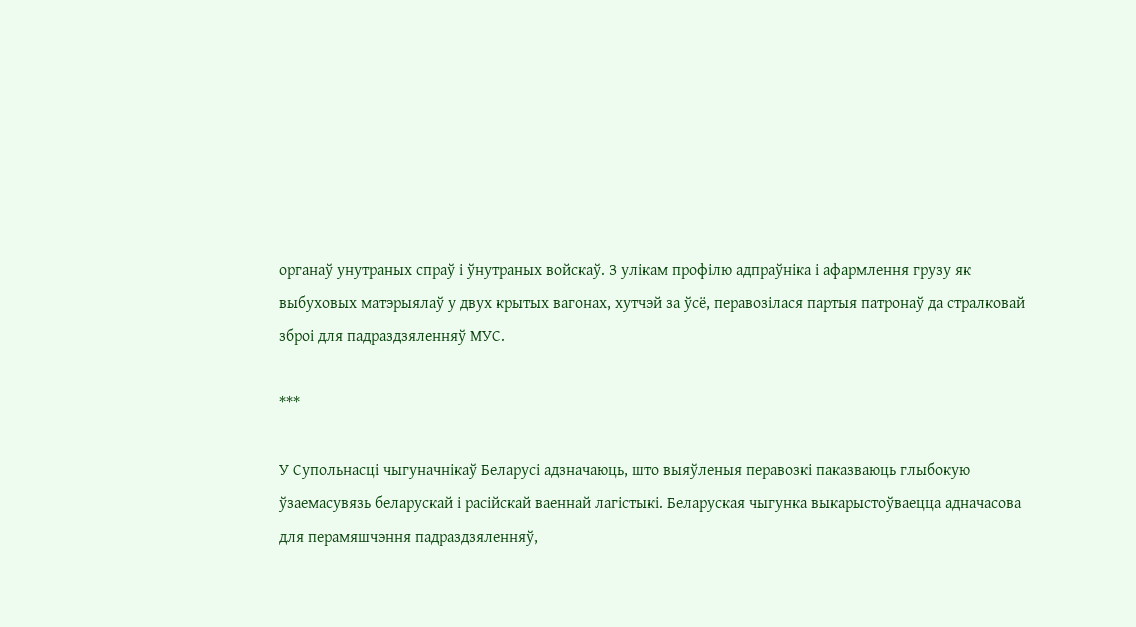органаў унутраных спраў і ўнутраных войскаў. З улікам профілю адпраўніка і афармлення грузу як выбуховых матэрыялаў у двух крытых вагонах, хутчэй за ўсё, перавозілася партыя патронаў да стралковай зброі для падраздзяленняў МУС.

***

У Супольнасці чыгуначнікаў Беларусі адзначаюць, што выяўленыя перавозкі паказваюць глыбокую ўзаемасувязь беларускай і расійскай ваеннай лагістыкі. Беларуская чыгунка выкарыстоўваецца адначасова для перамяшчэння падраздзяленняў,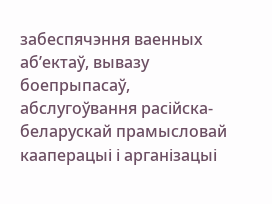забеспячэння ваенных аб’ектаў, вывазу боепрыпасаў, абслугоўвання расійска-беларускай прамысловай кааперацыі і арганізацыі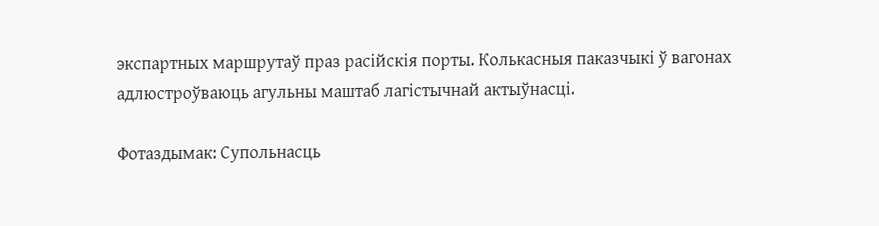экспартных маршрутаў праз расійскія порты. Колькасныя паказчыкі ў вагонах адлюстроўваюць агульны маштаб лагістычнай актыўнасці.

Фотаздымак: Супольнасць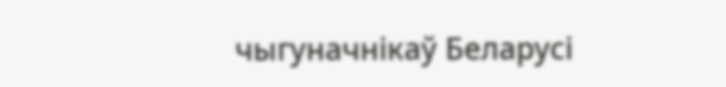чыгуначнікаў Беларусі